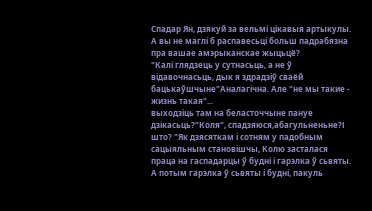Спадар Ян, дзякуй за вельмi цiкавыя артыкулы. А вы не маглi б распавесьцi больш падрабязна пра вашае амэрыканскае жыцьцё?
"Калі глядзець у сутнасьць, а не ў відавочнасьць, дык я здрадзіў сваёй бацькаўшчыне"Аналагічна. Але "не мы такие - жизнь такая"...
выходзіць там на беласточчыне пануе дзікасьць?"Коля", спадзяюся,абагульненьне?І што? "Як дзясяткам і сотням у падобным сацыяльным становішчы, Колю засталася праца на гаспадарцы ў будні і гарэлка ў сьвяты. А потым гарэлка ў сьвяты і будні, пакуль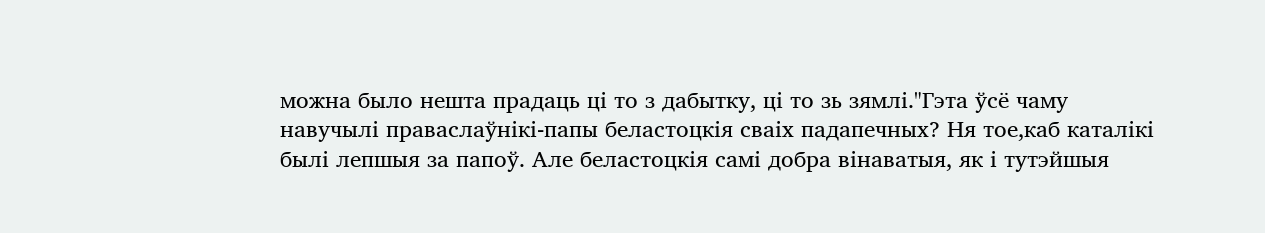можна было нешта прадаць ці то з дабытку, ці то зь зямлі."Гэта ўсё чаму навучылі праваслаўнікі-папы беластоцкія сваіх падапечных? Ня тое,каб каталікі былі лепшыя за папоў. Але беластоцкія самі добра вінаватыя, як і тутэйшыя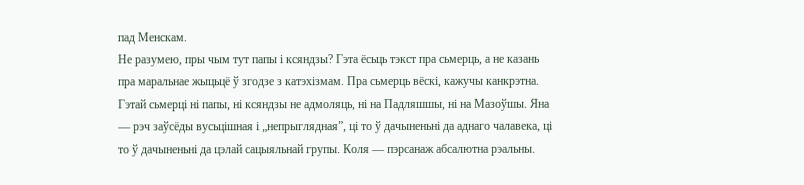пад Менскам.
Не разумею, пры чым тут папы і ксяндзы? Гэта ёсьць тэкст пра сьмерць, а не казань пра маральнае жыцьцё ў згодзе з катэхізмам. Пра сьмерць вёскі, кажучы канкрэтна. Гэтай сьмерці ні папы, ні ксяндзы не адмоляць, ні на Падляшшы, ні на Мазоўшы. Яна — рэч заўсёды вусьцішная і „непрыглядная”, ці то ў дачыненьні да аднаго чалавека, ці то ў дачыненьні да цэлай сацыяльнай групы. Коля — пэрсанаж абсалютна рэальны.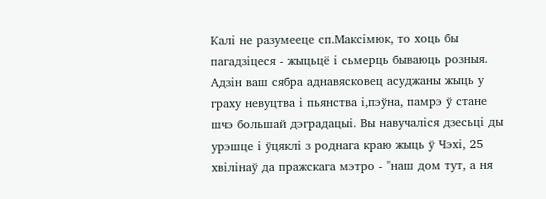Калі не разумееце сп.Максімюк, то хоць бы пагадзіцеся - жыцьцё і сьмерць бываюць розныя. Адзін ваш сябра аднавясковец асуджаны жыць у граху невуцтва і пьянства і,пэўна, памрэ ў стане шчэ большай дэградацыі. Вы навучаліся дзесьці ды урэшце і ўцяклі з роднага краю жыць ў Чэхі, 25 хвілінаў да пражскага мэтро - "наш дом тут, а ня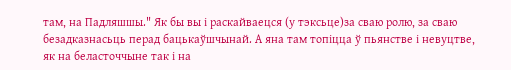там, на Падляшшы." Як бы вы і раскайваецся (у тэксьце)за сваю ролю, за сваю безадказнасьць перад бацькаўшчынай. А яна там топіцца ў пьянстве і невуцтве, як на беласточчыне так і на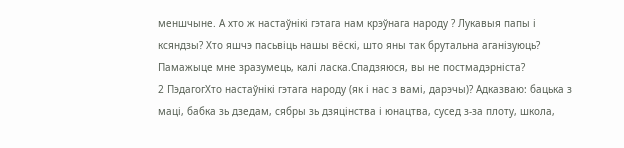меншчыне. А хто ж настаўнікі гэтага нам крэўнага народу ? Лукавыя папы і ксяндзы? Хто яшчэ пасьвіць нашы вёскі, што яны так брутальна аганізуюць? Памажыце мне зразумець, калі ласка.Спадзяюся, вы не постмадэрніста?
2 ПэдагогХто настаўнікі гэтага народу (як і нас з вамі, дарэчы)? Адказваю: бацька з маці, бабка зь дзедам, сябры зь дзяцінства і юнацтва, сусед з-за плоту, школа,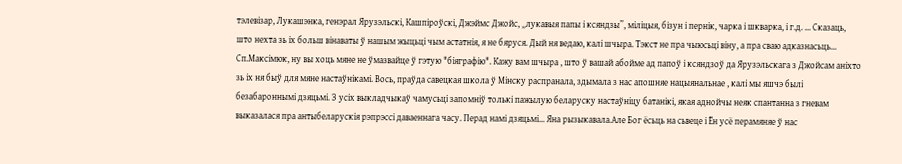тэлевізар, Лукашэнка, генэрал Ярузэльскі, Кашпіроўскі, Джэймс Джойс, „лукавыя папы і ксяндзы”, міліцыя, бізун і пернік, чарка і шкварка, і г.д. ... Сказаць, што нехта зь іх больш вінаваты ў нашым жыцьці чым астатнія, я не бяруся. Дый ня ведаю, калі шчыра. Тэкст не пра чыюсьці віну, а пра сваю адказнасьць...
Сп.Максімюк, ну вы хоць мяне не ўмазвайце ў гэтую "біяграфію". Кажу вам шчыра , што ў вашай абойме ад папоў і ксяндзоў да Ярузэльскага з Джойсам аніхто зь іх ня быў для мяне настаўнікамі. Вось, праўда савецкая школа ў Мінску распранала, здымала з нас апошняе нацыянальнае , калі мы яшчэ былі безабароннымі дзяцьмі. З усіх выкладчыкаў чамусьці запомніў толькі пажылую беларуску настаўніцу батанікі, якая аднойчы неяк спантанна з гневам выказалася пра антыбеларускія рэпрэссі даваеннага часу. Перад намі дзяцьмі... Яна рызыкавала.Але Бог ёсьць на сьвеце і Ён усё перамяняе ў нас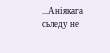...Аніякага сьледу не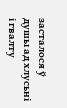засталося ў душы ад хлусьні і гвалту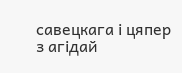савецкага і цяпер з агідай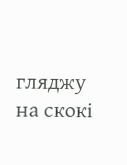гляджу на скокі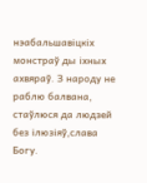нэабальшавіцкіх монстраў ды іхных ахвяраў. З народу не раблю балвана, стаўлюся да людзей без ілюзіяў,слава Богу.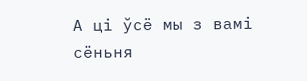А ці ўсё мы з вамі сёньня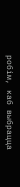робім, каб выбрацца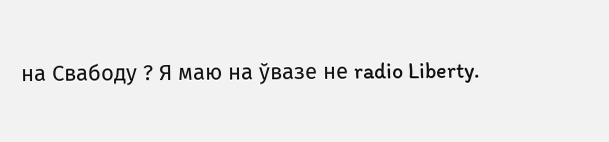на Свабоду ? Я маю на ўвазе не radio Liberty.